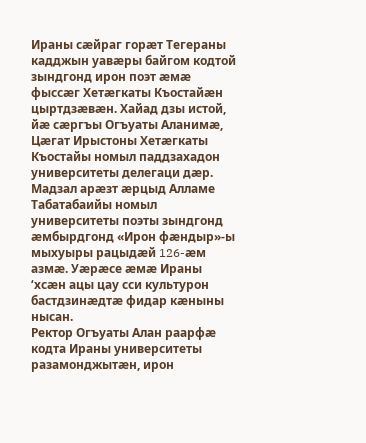Ираны сæйраг горæт Тегераны кадджын уавæры байгом кодтой зындгонд ирон поэт æмæ фыссæг Хетæгкаты Къостайæн цыртдзæвæн. Хайад дзы истой, йæ сæргъы Огъуаты Аланимæ, Цæгат Ирыстоны Хетæгкаты Къостайы номыл паддзахадон университеты делегаци дæр.
Мадзал арæзт æрцыд Алламе Табатабаийы номыл университеты поэты зындгонд æмбырдгонд «Ирон фæндыр»-ы мыхуыры рацыдæй 126-æм азмæ. Уæрæсе æмæ Ираны ‘хсæн ацы цау сси культурон бастдзинæдтæ фидар кæныны нысан.
Ректор Огъуаты Алан раарфæ кодта Ираны университеты разамонджытæн, ирон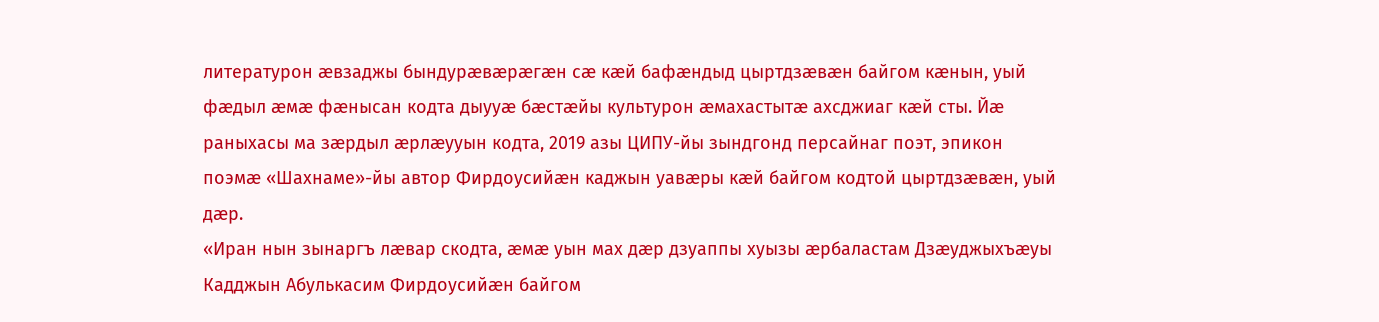литературон æвзаджы бындурæвæрæгæн сæ кæй бафæндыд цыртдзæвæн байгом кæнын, уый фæдыл æмæ фæнысан кодта дыууæ бæстæйы культурон æмахастытæ ахсджиаг кæй сты. Йæ раныхасы ма зæрдыл æрлæууын кодта, 2019 азы ЦИПУ-йы зындгонд персайнаг поэт, эпикон поэмæ «Шахнаме»-йы автор Фирдоусийæн каджын уавæры кæй байгом кодтой цыртдзæвæн, уый дæр.
«Иран нын зынаргъ лæвар скодта, æмæ уын мах дæр дзуаппы хуызы æрбаластам Дзæуджыхъæуы Кадджын Абулькасим Фирдоусийæн байгом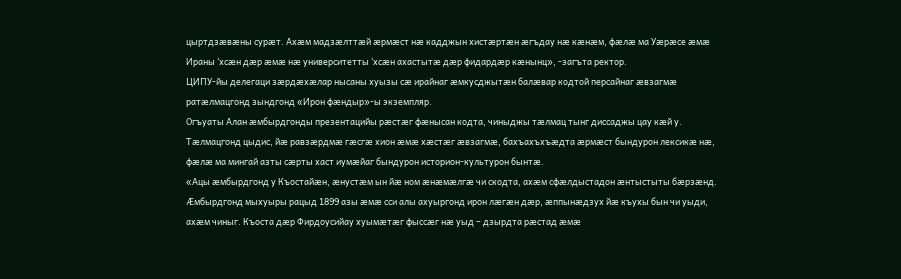цыртдзæвæны сурæт. Ахæм мадзæлттæй æрмæст нæ кадджын хистæртæн æгъдау нæ кæнæм, фæлæ ма Уæрæсе æмæ Ираны ‘хсæн дæр æмæ нæ университетты ‘хсæн ахастытæ дæр фидардæр кæнынц», -загъта ректор.
ЦИПУ-йы делегаци зæрдæхæлар нысаны хуызы сæ ирайнаг æмкусджытæн балæвар кодтой персайнаг æвзагмæ ратæлмацгонд зындгонд «Ирон фæндыр»-ы экземпляр.
Огъуаты Алан æмбырдгонды презентацийы рæстæг фæнысан кодта, чиныджы тæлмац тынг диссаджы цау кæй у. Тæлмацгонд цыдис, йæ равзæрдмæ гæсгæ хион æмæ хæстæг æвзагмæ, бахъахъхъæдта æрмæст бындурон лексикæ нæ, фæлæ ма мингай азты сæрты хаст иумæйаг бындурон историон-культурон бынтæ.
«Ацы æмбырдгонд у Къостайæн, æнустæм ын йæ ном æнæмæлгæ чи скодта, ахæм сфæлдыстадон æнтыстыты бæрзæнд. Æмбырдгонд мыхуыры рацыд 1899 азы æмæ сси алы ахуыргонд ирон лæгæн дæр, æппынæдзух йæ къухы бын чи уыди, ахæм чиныг. Къоста дæр Фирдоусийау хуымæтæг фыссæг нæ уыд – дзырдта рæстад æмæ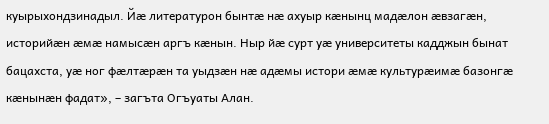куырыхондзинадыл. Йæ литературон бынтæ нæ ахуыр кæнынц мадæлон æвзагæн, историйæн æмæ намысæн аргъ кæнын. Ныр йæ сурт уæ университеты кадджын бынат бацахста, уæ ног фæлтæрæн та уыдзæн нæ адæмы истори æмæ культурæимæ базонгæ кæнынæн фадат», – загъта Огъуаты Алан.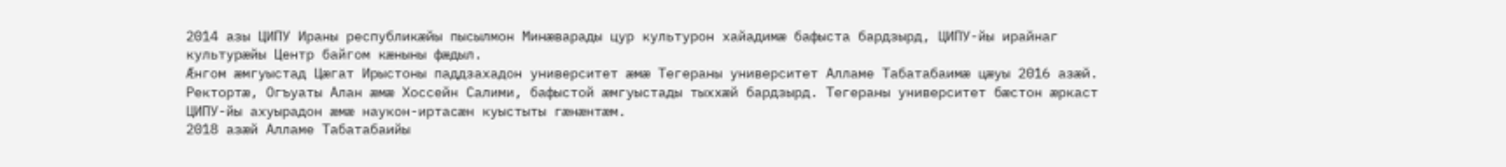2014 азы ЦИПУ Ираны республикæйы пысылмон Минæварады цур культурон хайадимæ бафыста бардзырд, ЦИПУ-йы ирайнаг культурæйы Центр байгом кæныны фæдыл.
Æнгом æмгуыстад Цæгат Ирыстоны паддзахадон университет æмæ Тегераны университет Алламе Табатабаимæ цæуы 2016 азæй. Ректортæ, Огъуаты Алан æмæ Хоссейн Салими, бафыстой æмгуыстады тыххæй бардзырд. Тегераны университет бæстон æркаст ЦИПУ-йы ахуырадон æмæ наукон-иртасæн куыстыты гæнæнтæм.
2018 азæй Алламе Табатабаийы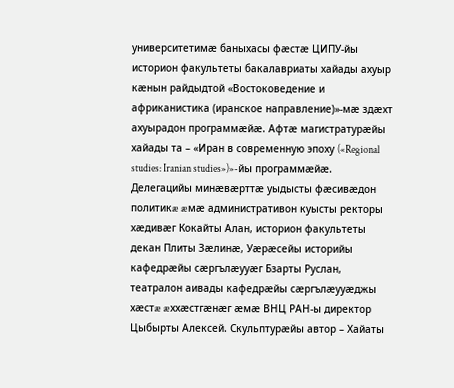университетимæ баныхасы фæстæ ЦИПУ-йы историон факультеты бакалавриаты хайады ахуыр кæнын райдыдтой «Востоковедение и африканистика (иранское направление)»-мæ здæхт ахуырадон программæйæ. Афтæ магистратурæйы хайады та – «Иран в современную эпоху («Regional studies: Iranian studies»)»-йы программæйæ.
Делегацийы минæвæрттæ уыдысты фæсивæдон политикæ æмæ административон куысты ректоры хæдивæг Кокайты Алан, историон факультеты декан Плиты Зæлинæ, Уæрæсейы историйы кафедрæйы сæргълæууæг Бзарты Руслан, театралон аивады кафедрæйы сæргълæууæджы хæстæ æххæстгæнæг æмæ ВНЦ РАН-ы директор Цыбырты Алексей. Скульптурæйы автор – Хайаты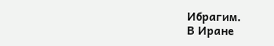Ибрагим.
В Иране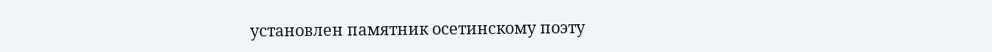установлен памятник осетинскому поэту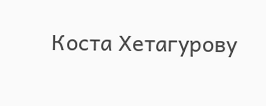Коста Хетагурову